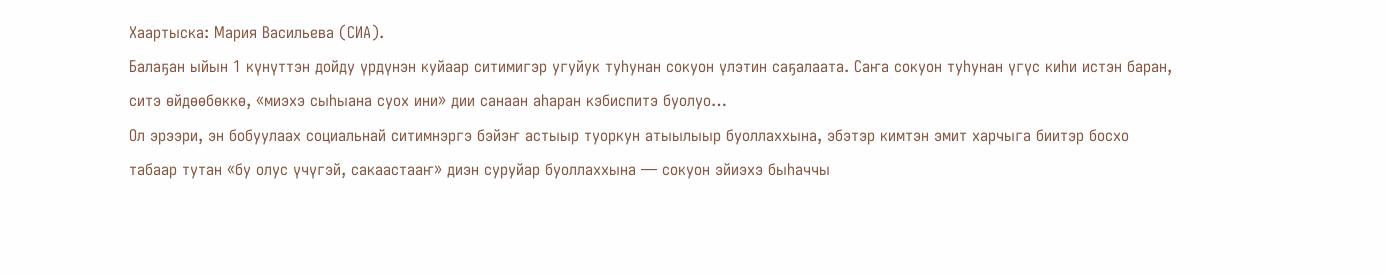Хаартыска: Мария Васильева (СИА).
Балаҕан ыйын 1 күнүттэн дойду үрдүнэн куйаар ситимигэр угуйук туһунан сокуон үлэтин саҕалаата. Саҥа сокуон туһунан үгүс киһи истэн баран, ситэ өйдөөбөккө, «миэхэ сыһыана суох ини» дии санаан аһаран кэбиспитэ буолуо…
Ол эрээри, эн бобуулаах социальнай ситимнэргэ бэйэҥ астыыр туоркун атыылыыр буоллаххына, эбэтэр кимтэн эмит харчыга биитэр босхо табаар тутан «бу олус үчүгэй, сакаастааҥ» диэн суруйар буоллаххына — сокуон эйиэхэ быһаччы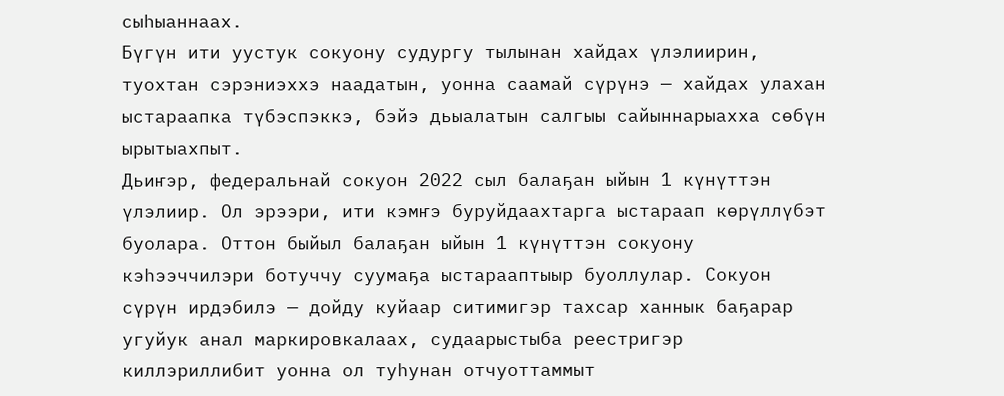сыһыаннаах.
Бүгүн ити уустук сокуону судургу тылынан хайдах үлэлиирин, туохтан сэрэниэххэ наадатын, уонна саамай сүрүнэ — хайдах улахан ыстараапка түбэспэккэ, бэйэ дьыалатын салгыы сайыннарыахха сөбүн ырытыахпыт.
Дьиҥэр, федеральнай сокуон 2022 сыл балаҕан ыйын 1 күнүттэн үлэлиир. Ол эрээри, ити кэмҥэ буруйдаахтарга ыстараап көрүллүбэт буолара. Оттон быйыл балаҕан ыйын 1 күнүттэн сокуону кэһээччилэри ботуччу суумаҕа ыстарааптыыр буоллулар. Сокуон сүрүн ирдэбилэ — дойду куйаар ситимигэр тахсар ханнык баҕарар угуйук анал маркировкалаах, судаарыстыба реестригэр киллэриллибит уонна ол туһунан отчуоттаммыт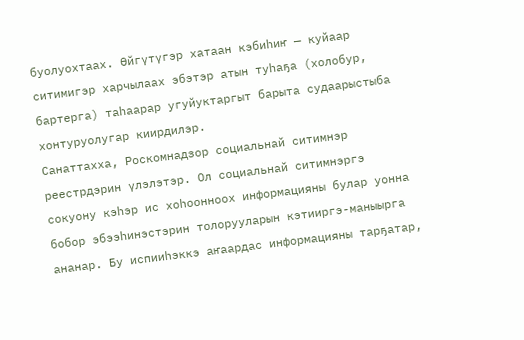буолуохтаах. Өйгүтүгэр хатаан кэбиһиҥ — куйаар ситимигэр харчылаах эбэтэр атын туһаҕа (холобур, бартерга) таһаарар угуйуктаргыт барыта судаарыстыба хонтуруолугар киирдилэр.
Санаттахха, Роскомнадзор социальнай ситимнэр реестрдэрин үлэлэтэр. Ол социальнай ситимнэргэ сокуону кэһэр ис хоһоонноох информацияны булар уонна бобор эбээһинэстэрин толорууларын кэтииргэ-маныырга ананар. Бу испииһэккэ аҥаардас информацияны тарҕатар,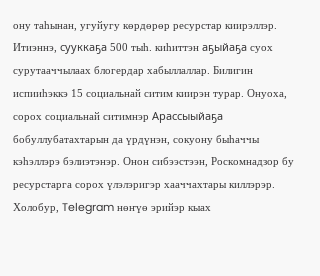ону таһынан, угуйугу көрдөрөр ресурстар киирэллэр. Итиэннэ, сууккаҕа 500 тыһ. киһиттэн аҕыйаҕа суох сурутааччылаах блогердар хабыллаллар. Билигин испииһэккэ 15 социальнай ситим киирэн турар. Онуоха, сорох социальнай ситимнэр Арассыыйаҕа бобуллубатахтарын да үрдүнэн, сокуону быһаччы кэһэллэрэ бэлиэтэнэр. Онон сибээстээн, Роскомнадзор бу ресурстарга сорох үлэлэригэр хааччахтары киллэрэр. Холобур, Telegram нөҥүө эрийэр кыах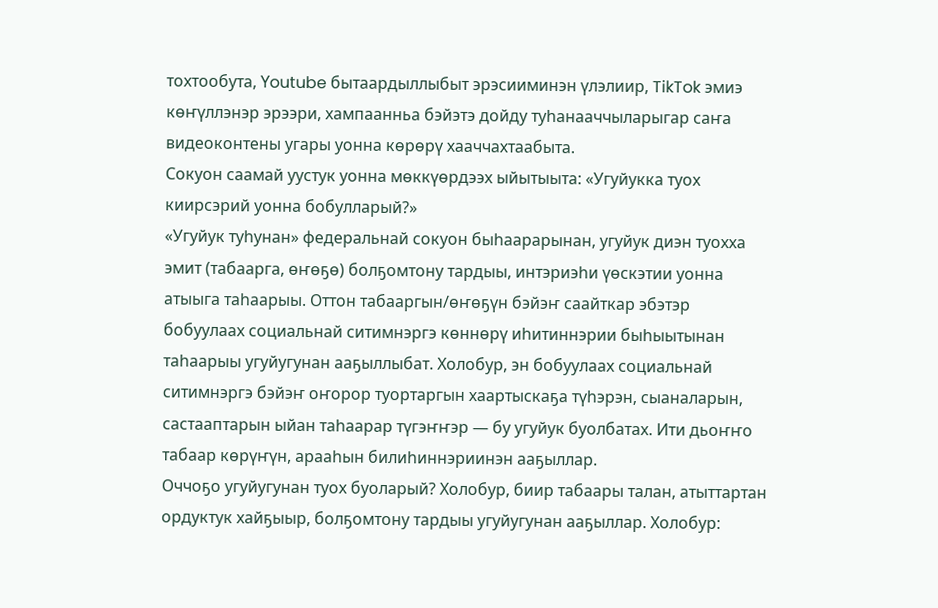тохтообута, Үoutube бытаардыллыбыт эрэсииминэн үлэлиир, TikTok эмиэ көҥүллэнэр эрээри, хампаанньа бэйэтэ дойду туһанааччыларыгар саҥа видеоконтены угары уонна көрөрү хааччахтаабыта.
Сокуон саамай уустук уонна мөккүөрдээх ыйытыыта: «Угуйукка туох киирсэрий уонна бобулларый?»
«Угуйук туһунан» федеральнай сокуон быһаарарынан, угуйук диэн туохха эмит (табаарга, өҥөҕө) болҕомтону тардыы, интэриэһи үөскэтии уонна атыыга таһаарыы. Оттон табааргын/өҥөҕүн бэйэҥ саайткар эбэтэр бобуулаах социальнай ситимнэргэ көннөрү иһитиннэрии быһыытынан таһаарыы угуйугунан ааҕыллыбат. Холобур, эн бобуулаах социальнай ситимнэргэ бэйэҥ оҥорор туортаргын хаартыскаҕа түһэрэн, сыаналарын, састааптарын ыйан таһаарар түгэҥҥэр — бу угуйук буолбатах. Ити дьоҥҥо табаар көрүҥүн, арааһын билиһиннэриинэн ааҕыллар.
Оччоҕо угуйугунан туох буоларый? Холобур, биир табаары талан, атыттартан ордуктук хайҕыыр, болҕомтону тардыы угуйугунан ааҕыллар. Холобур: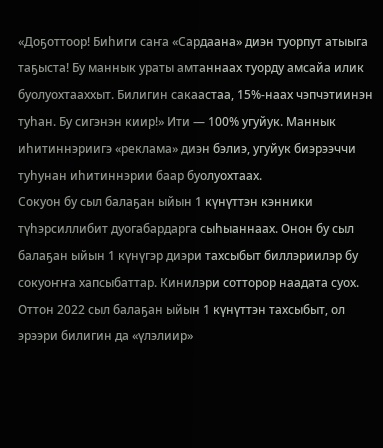«Доҕоттоор! Биһиги саҥа «Сардаана» диэн туорпут атыыга таҕыста! Бу маннык ураты амтаннаах туорду амсайа илик буолуохтааххыт. Билигин сакаастаа, 15%-наах чэпчэтиинэн туһан. Бу сигэнэн киир!» Ити — 100% угуйук. Маннык иһитиннэриигэ «реклама» диэн бэлиэ, угуйук биэрээччи туһунан иһитиннэрии баар буолуохтаах.
Сокуон бу сыл балаҕан ыйын 1 күнүттэн кэнники түһэрсиллибит дуогабардарга сыһыаннаах. Онон бу сыл балаҕан ыйын 1 күнүгэр диэри тахсыбыт биллэриилэр бу сокуоҥҥа хапсыбаттар. Кинилэри сотторор наадата суох. Оттон 2022 сыл балаҕан ыйын 1 күнүттэн тахсыбыт, ол эрээри билигин да «үлэлиир»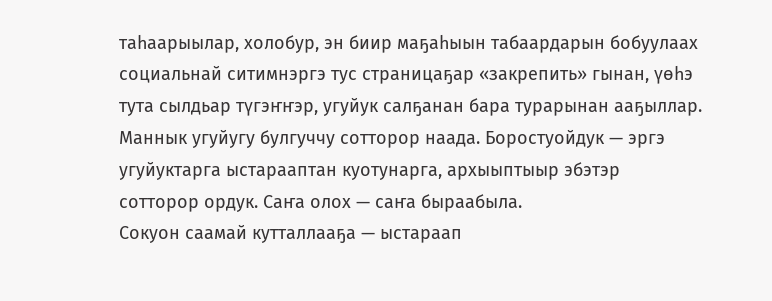таһаарыылар, холобур, эн биир маҕаһыын табаардарын бобуулаах социальнай ситимнэргэ тус страницаҕар «закрепить» гынан, үөһэ тута сылдьар түгэҥҥэр, угуйук салҕанан бара турарынан ааҕыллар. Маннык угуйугу булгуччу сотторор наада. Боростуойдук — эргэ угуйуктарга ыстарааптан куотунарга, архыыптыыр эбэтэр сотторор ордук. Саҥа олох — саҥа быраабыла.
Сокуон саамай кутталлааҕа — ыстараап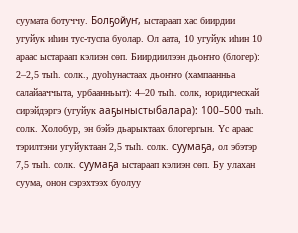суумата ботуччу. Болҕойуҥ, ыстараап хас биирдии угуйук иһин тус-туспа буолар. Ол аата, 10 угуйук иһин 10 араас ыстараап кэлиэн сөп. Биирдиилээн дьоҥҥо (блогер): 2–2,5 тыһ. солк., дуоһунастаах дьоҥҥо (хампаанньа салайааччыта, урбаанньыт): 4–20 тыһ. солк, юридическай сирэйдэргэ (угуйук ааҕыныстыбалара): 100–500 тыһ. солк. Холобур, эн бэйэ дьарыктаах блогергын. Үс араас тэрилтэни угуйуктаан 2,5 тыһ. солк. суумаҕа, ол эбэтэр 7,5 тыһ. солк. суумаҕа ыстараап кэлиэн сөп. Бу улахан суума, онон сэрэхтээх буолуу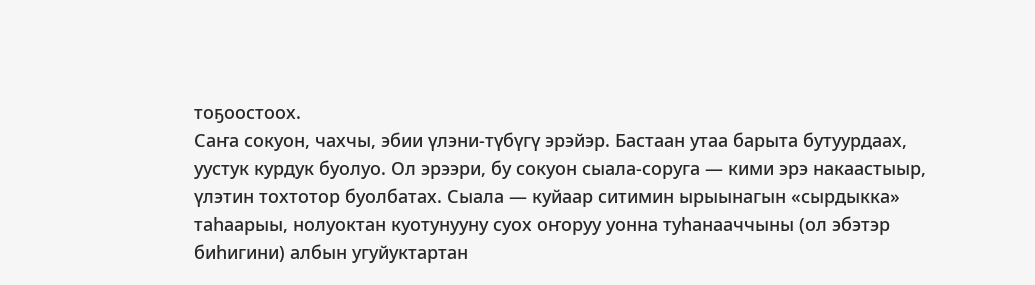тоҕоостоох.
Саҥа сокуон, чахчы, эбии үлэни-түбүгү эрэйэр. Бастаан утаа барыта бутуурдаах, уустук курдук буолуо. Ол эрээри, бу сокуон сыала-соруга — кими эрэ накаастыыр, үлэтин тохтотор буолбатах. Сыала — куйаар ситимин ырыынагын «сырдыкка» таһаарыы, нолуоктан куотунууну суох оҥоруу уонна туһанааччыны (ол эбэтэр биһигини) албын угуйуктартан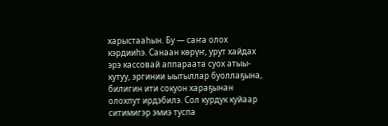харыстааһын. Бу — саҥа олох кэрдииһэ. Санаан көрүҥ, урут хайдах эрэ кассовай аппараата суох атыы-кутуу, эргинии ыытыллар буоллаҕына, билигин ити сокуон хараҕынан олохпут ирдэбилэ. Сол курдук куйаар ситимигэр эмиэ туспа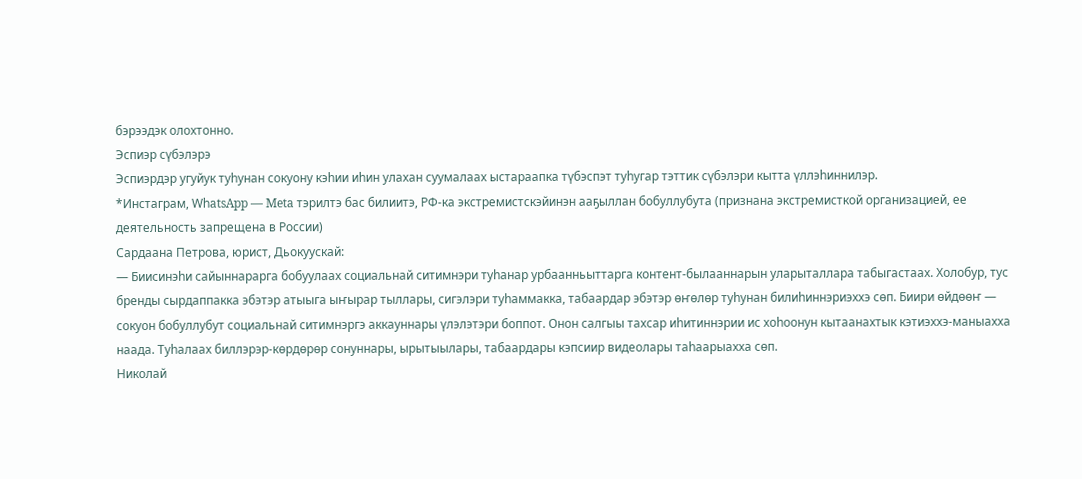бэрээдэк олохтонно.
Эспиэр сүбэлэрэ
Эспиэрдэр угуйук туһунан сокуону кэһии иһин улахан суумалаах ыстараапка түбэспэт туһугар тэттик сүбэлэри кытта үллэһиннилэр.
*Инстаграм, WһatsApp — Meta тэрилтэ бас билиитэ, РФ-ка экстремистскэйинэн ааҕыллан бобуллубута (признана экстремисткой организацией, ее деятельность запрещена в России)
Сардаана Петрова, юрист, Дьокуускай:
— Биисинэһи сайыннарарга бобуулаах социальнай ситимнэри туһанар урбаанньыттарга контент-былааннарын уларыталлара табыгастаах. Холобур, тус бренды сырдаппакка эбэтэр атыыга ыҥырар тыллары, сигэлэри туһаммакка, табаардар эбэтэр өҥөлөр туһунан билиһиннэриэххэ сөп. Биири өйдөөҥ — сокуон бобуллубут социальнай ситимнэргэ аккауннары үлэлэтэри боппот. Онон салгыы тахсар иһитиннэрии ис хоһоонун кытаанахтык кэтиэххэ-маныахха наада. Туһалаах биллэрэр-көрдөрөр сонуннары, ырытыылары, табаардары кэпсиир видеолары таһаарыахха сөп.
Николай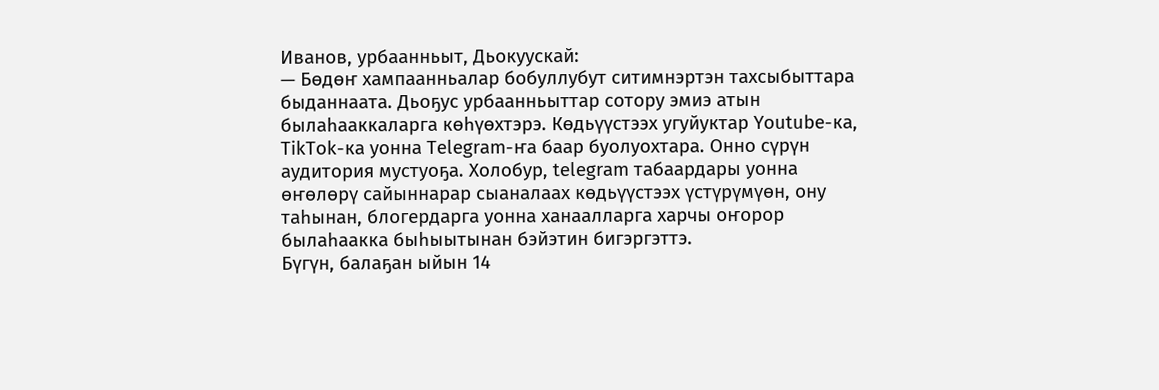Иванов, урбаанньыт, Дьокуускай:
— Бөдөҥ хампаанньалар бобуллубут ситимнэртэн тахсыбыттара быданнаата. Дьоҕус урбаанньыттар сотору эмиэ атын былаһааккаларга көһүөхтэрэ. Көдьүүстээх угуйуктар Үoutube-ка, TikTok-ка уонна Telegram-ҥа баар буолуохтара. Онно сүрүн аудитория мустуоҕа. Холобур, telegram табаардары уонна өҥөлөрү сайыннарар сыаналаах көдьүүстээх үстүрүмүөн, ону таһынан, блогердарга уонна ханаалларга харчы оҥорор былаһаакка быһыытынан бэйэтин бигэргэттэ.
Бүгүн, балаҕан ыйын 14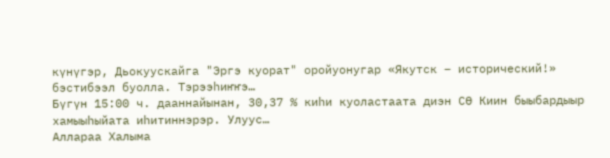күнүгэр, Дьокуускайга "Эргэ куорат" оройуонугар «Якутск – исторический!» бэстибээл буолла. Тэрээһиҥҥэ…
Бүгүн 15:00 ч. дааннайынан, 30,37 % киһи куоластаата диэн СӨ Киин быыбардыыр хамыыһыйата иһитиннэрэр. Улуус…
Аллараа Халыма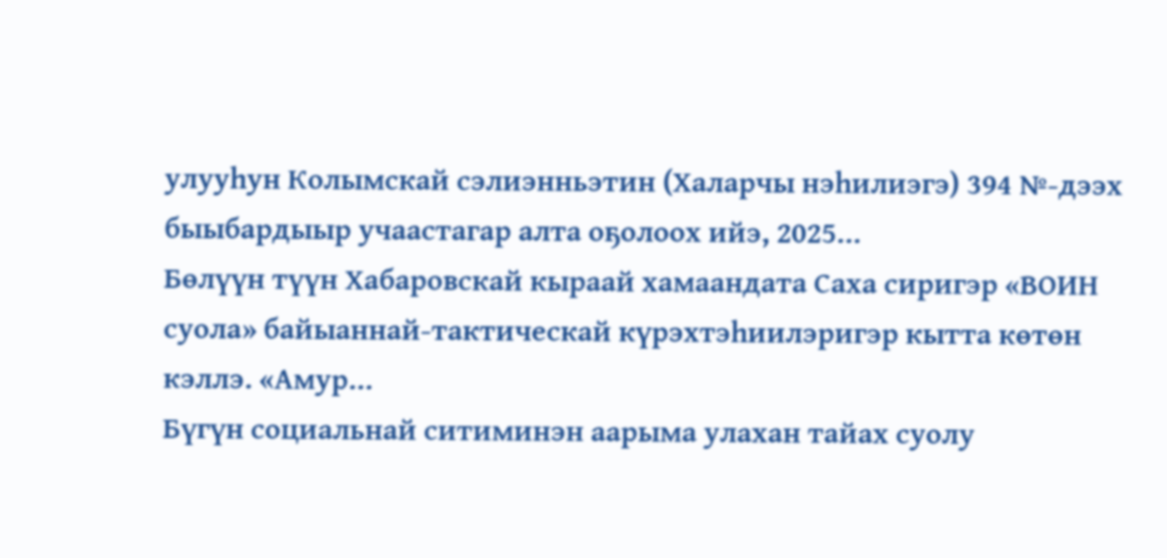улууһун Колымскай сэлиэнньэтин (Халарчы нэһилиэгэ) 394 №-дээх быыбардыыр учаастагар алта оҕолоох ийэ, 2025…
Бөлүүн түүн Хабаровскай кыраай хамаандата Саха сиригэр «ВОИН суола» байыаннай-тактическай күрэхтэһиилэригэр кытта көтөн кэллэ. «Амур…
Бүгүн социальнай ситиминэн аарыма улахан тайах суолу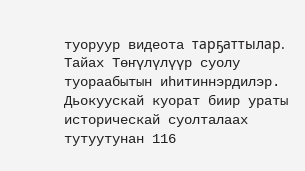туоруур видеота тарҕаттылар. Тайах Төҥүлүлүүр суолу туораабытын иһитиннэрдилэр.
Дьокуускай куорат биир ураты историческай суолталаах тутуутунан 116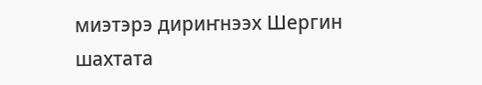миэтэрэ дириҥнээх Шергин шахтата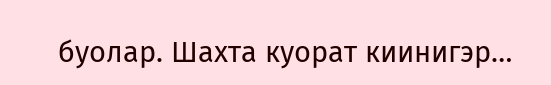буолар. Шахта куорат киинигэр…